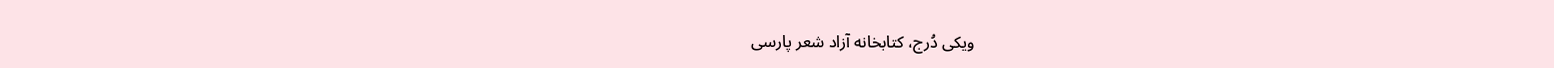ویکی دُرج، کتابخانه آزاد شعر پارسی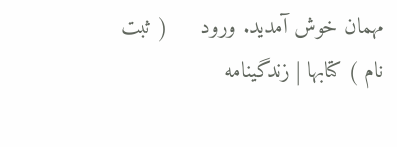مهمان خوش آمدید. ورود     ( ثبت نام ) کتابها | زندگینامه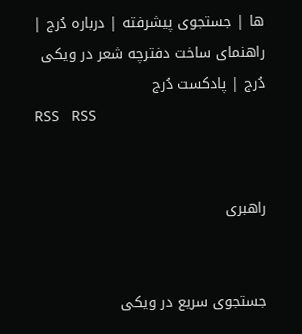ها | جستجوی پیشرفته | درباره دُرج | راهنمای ساخت دفترچه شعر در ویکی دُرج | پادکست دُرج
RSS   RSS


راهبری


جستجوی سریع در ویکی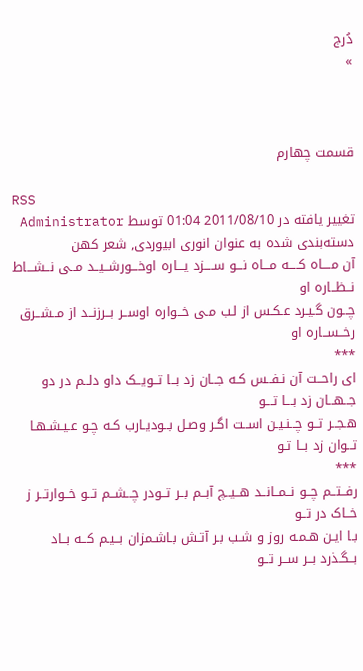دُرج
»



قسمت چهارم

RSS
تغییر یافته در 2011/08/10 01:04 توسط Administrator دسته‌بندی شده به عنوان انوری ابیوردی, شعر کهن
آن مــــاه کــــه مـــاه نـــو ســــزد یـــاره اوخـــورشــیــد مــی نــشـــاط نــظــاره او
چــون گـیـرد عـکـس از لـب مـی خــواره اوســر بــرزنــد از مــشــرق رخــســاره او
***
ای راحــت آن نـفــس کـه جــان زد بــا تــویــک داو دلــم در دو جــهــان زد بـــا تـــو
هـجــر تــو چــنـیـن اســت اگـر وصـل بــودیـارب کـه چـو عـیـشـهـا تــوان زد بــا تـو
***
رفــتــم چــو نــمــانــد هــیــچ آبــم بــر تــودر چــشــم تــو خــوارتــر ز خــاک در تــو
بـا ایـن هـمـه روز و شـب بـر آتـش بـاشـمزان بــیـم کــه بــاد بــگـذرد بــر ســر تــو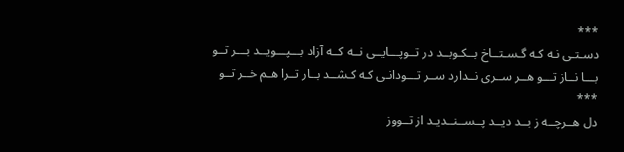***
دسـتـی نـه کـه گـسـتــاخ بــکـوبــد در تــوپـــایــی نــه کــه آزاد بـــپـــویــد بـــر تــو
بـــا نــاز تـــو هــر ســری نــدارد ســر تـــودانـی کـه کـشــد بــار تــرا هـم خــر تــو
***
دل هــرچــه ز بــد دیــد پــســنــدیـد از تــووز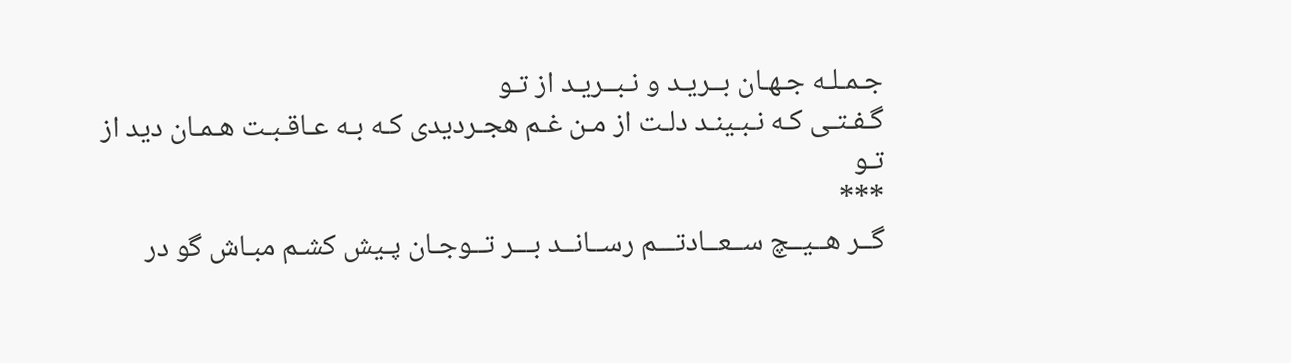جـمـلـه جـهـان بــریـد و نـبــریـد از تـو
گـفـتـی کـه نـبـینـد دلـت از مـن غـم هجـردیدی کـه بـه عـاقـبـت هـمـان دید از تـو
***
گــر هــیــچ ســعــادتـــم رســانــد بـــر تــوجـان پـیش کشـم مبـاش گو در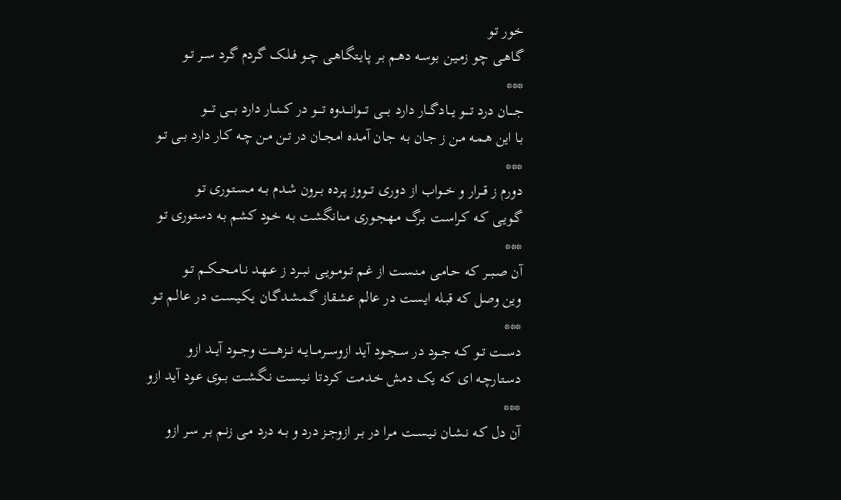خـور تـو
گـاهـی چـو زمـیـن بـوسـه دهـم بـر پـایـتگـاهـی چــو فــلـک گـردم گـرد ســر تــو
***
جــــان درد تــــو یـــادگـــار دارد بــــی تــــوانـــدوه تــــو در کـــنـــار دارد بــــی تــــو
بـا این هـمـه مـن ز جـان بـه جـان آمـده امجــان در تــن مـن چـه کـار دارد بــی تــو
***
دورم ز قـــرار و خـــواب از دوری تـــووز پـرده بــرون شـدم بــه مـسـتـوری تـو
گـویـی کـه کـراسـت بـرگ مـهـجـوری مـنانگشت بـه خـود کشم بـه دستـوری تـو
***
آن صـبــر کـه حـامـی مـنـسـت از غـم تــومــویـی نـبــرد ز عــهـد نــامــحــکــم تــو
وین وصل که قبـله ایسـت در عالم عشـقاز گـمـشـدگـان یـکـیـسـت در عـالـم تــو
***
دســت تــو کــه جــود در ســجــود آیـد ازوســـرمـــایــه نـــزهـــت وجـــود آیـــد ازو
دسـتـارچـه ای کـه یک دمش خـدمت کـردتـا نـیـسـت نـگـشـت بــوی عـود آیـد ازو
***
آن دل کـه نـشـان نـیـســت مـرا در بــر ازوجـز درد و بــه درد مـی زنـم بــر سـر ازو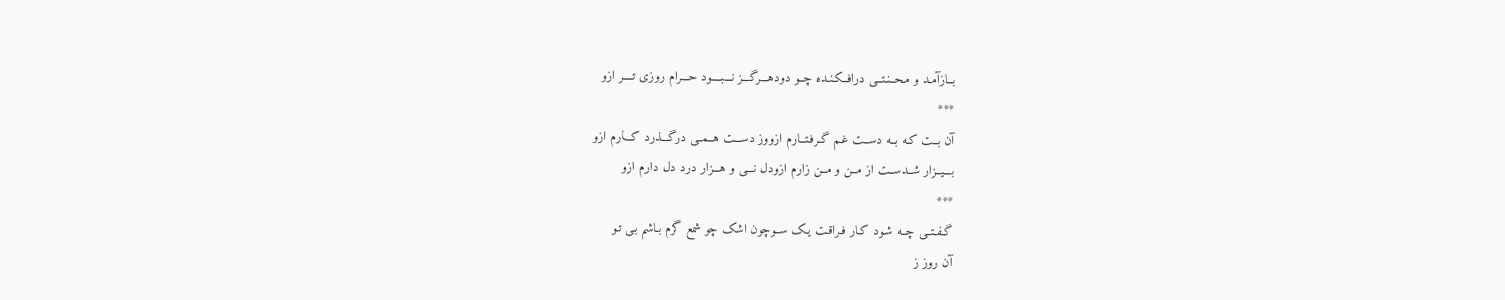بــازآمـد و مـحــنـتــی درافــکـنـده چــو دودهـــرگـــز نـــبــــود حـــرام روزی تــــر ازو
***
آن بــت کـه بــه دســت غـم گـرفـتــارم ازووز دســـت هــمــی درگـــذرد کـــارم ازو
بـــیــزار شــدســت از مــن و مــن زارم ازودل نـــی و هـــزار درد دل دارم ازو
***
گـفـتــی چــه شـود کـار فـراقـت یـک ســوچون اشک چو شمع گرم بـاشم بـی تـو
آن روز ز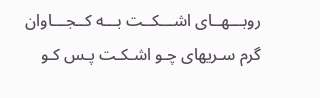روبـــهــای اشـــکــت بـــه کــجـــاوان گرم سـریهای چـو اشـکـت پـس کـو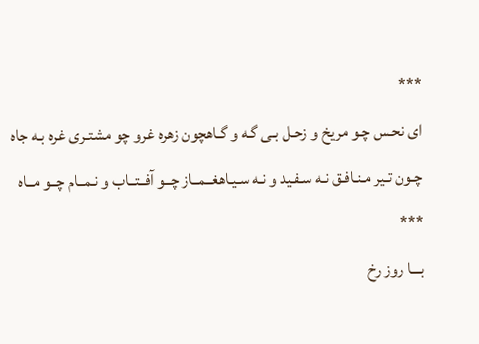***
ای نحـس چـو مریخ و زحـل بـی گـه و گـاهچون زهره غرو چو مشتـری غره بـه جاه
چـون تـیر مـنـافـق نـه سـفـید و نـه سـیـاهغــمــاز چــو آفــتــاب و نـمــام چــو مــاه
***
بـــا روز رخ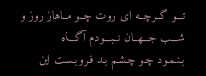تـــو گــرچــه ای روت چــو مــاهاز روز و شـــب جـــهــان نــبـــودم آگـــاه
بـنـمـود چـو چـشـم بـد فـروبـسـت این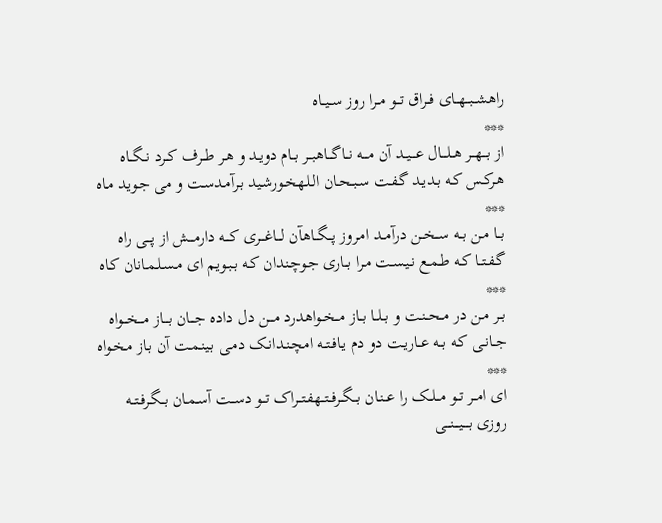راهشــبــهــای فــراق تــو مــرا روز ســیــاه
***
از بـــهــر هــلـــال عـــیــد آن مـــه نــاگـــاهبــر بــام دویـد و هـر طــرف کــرد نــگــاه
هـرکـس کـه بـدیـد گـفـت سـبــحـان الـلـهخـورشـید بـرآمـدسـت و می جـوید مـاه
***
بــا مـن بــه ســخــن درآمــد امـروز پــگــاهآن لـــاغـــری کـــه دارمـــش از پـــی راه
گـفـتــا کـه طـمـع نـیـسـت مـرا بــاری جـوچـندان کـه بـبـویم ای مـسـلـمـانان کـاه
***
بــر مـن در مــحــنـت و بــلــا بــاز مــخــواهدرد مـــن دل داده جـــان بـــاز مـــخـــواه
جــانـی کـه بــه عــاریـت دو دم یـافـتــه امچـنـدانـک دمـی بـینـمـت آن بـاز مـخـواه
***
ای امــر تــو مــلــک را عــنـان بــگــرفــتــهفـتــراک تــو دســت آسـمـان بــگـرفـتــه
روزی بــــیـــنـــی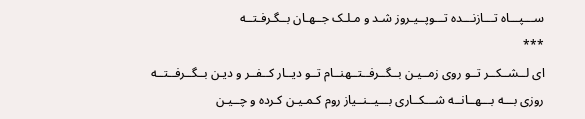ســـپـــاه تـــازنـــده تـــوپــیـروز شـد و مـلـک جــهـان بــگـرفـتــه
***
ای لــشــکــر تــو روی زمــیـن بــگــرفــتــهنــام تــو دیــار کــفــر و دیـن بــگــرفــتــه
روزی بـــه بـــهــانــه شـــکــاری بـــیــنــیاز روم کـمـیـن کـرده و چــیـن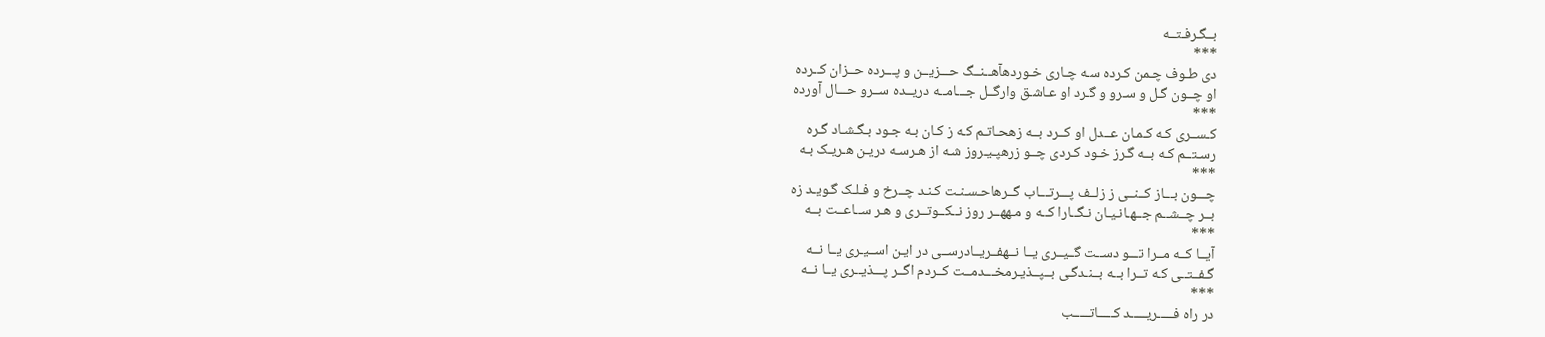بــگـرفـتــه
***
دی طـوف چـمن کـرده سـه چـاری خـوردهآهــنــگ حـــزیــن و پـــرده حــزان کــرده
او چــون گـل و سـرو و گـرد او عـاشـق وارگــل جـــامــه دریــده ســرو حـــال آورده
***
کـســری کـه کـمـان عــدل او کــرد بــه زهحـاتـم کـه ز کـان بـه جـود بـگـشـاد گـره
رسـتــم کـه بــه گـرز خـود کـردی چــو زرهپـیـروز شـه از هـرسـه دریـن هـریـک بـه
***
چـــون بـــاز کــنــی ز زلــف پـــرتـــاب گــرهاحـسـنـت کـنـد چــرخ و فـلـک گـویـد زه
بــر چــشــم جــهـانـیـان نـگــارا کــه و مـههــر روز نــکــوتــری و هـر ســاعــت بــه
***
آیــا کــه مــرا تـــو دســت گــیــری یــا نــهفــریــادرســی در ایـن اســیـری یــا نــه
گـفــتــی کـه تــرا بــه بــنـدگـی بــپــذیـرمخـــدمــت کــردم اگــر پـــذیــری یــا نــه
***
در راه فـــــریـــــد کـــــاتـــــب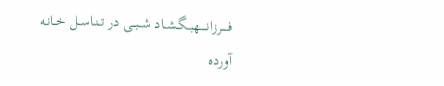فـــــرزانـــــهبــگـشــاد شــبــی در تــنـاســل خــانـه
آورده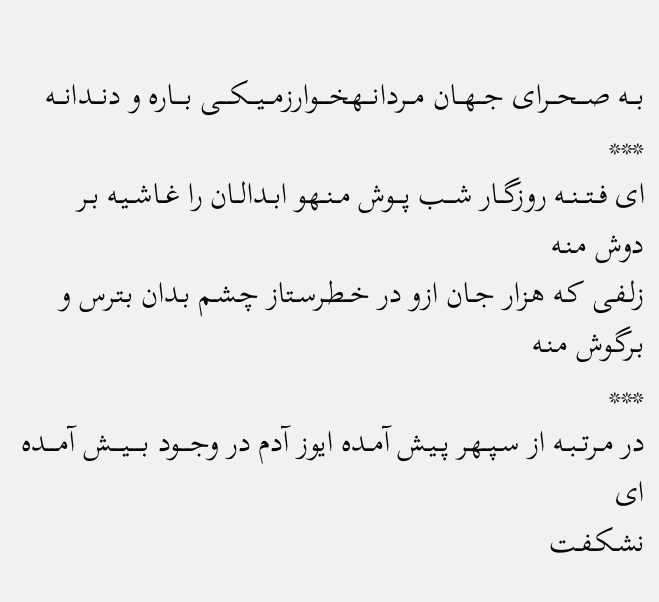بـــه صـــحـــرای جـــهــان مـــردانـــهخــــوارزمـــیـــکــــی بــــاره و دنـــدانـــه
***
ای فــتـــنــه روزگــار شـــب پـــوش مــنــهو ابــدالــان را غــاشــیـه بــر دوش مـنـه
زلـفـی کـه هـزار جــان ازو در خــطـرســتاز چـشـم بـدان بـتـرس و بـرگـوش مـنـه
***
در مــرتــبــه از ســپــهـر پــیـش آمــده ایوز آدم در وجــــود بـــــیــــش آمــــده ای
نشـکـفـت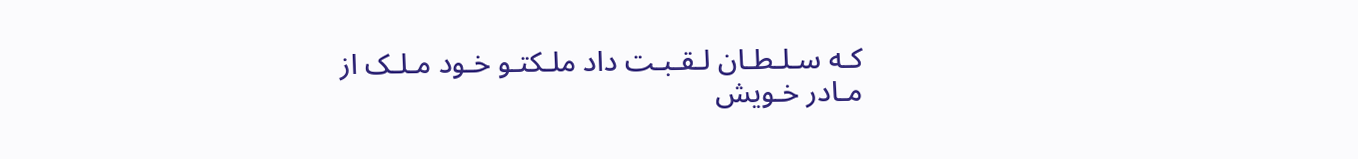کـه سـلـطـان لـقـبـت داد ملـکتـو خـود مـلـک از مـادر خـویش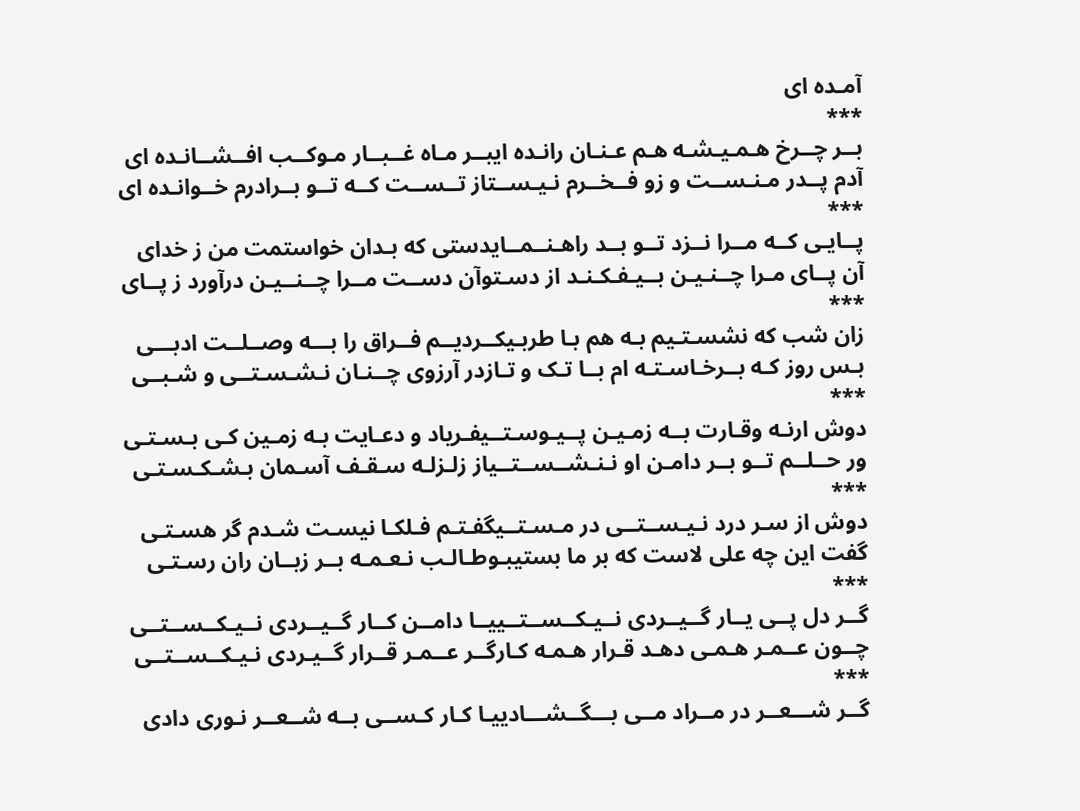آمـده ای
***
بــر چــرخ هـمـیـشـه هـم عـنـان رانـده ایبــر مـاه غــبــار مـوکــب افــشــانـده ای
آدم پــدر مـنـســت و زو فــخــرم نـیـســتاز تــســت کــه تــو بــرادرم خــوانـده ای
***
پــایـی کــه مــرا نــزد تــو بــد راهـنــمــایدستی که بـدان خواستمت من ز خدای
آن پــای مـرا چــنـیـن بــیـفـکـنـد از دسـتوآن دســت مــرا چــنــیـن درآورد ز پــای
***
زان شب که نشسـتـیم بـه هم بـا طربـیکــردیــم فــراق را بـــه وصــلــت ادبـــی
بـس روز کـه بــرخـاسـتـه ام بــا تـک و تـازدر آرزوی چــنـان نـشـسـتــی و شـبــی
***
دوش ارنـه وقـارت بــه زمـیـن پــیـوسـتــیفـریاد و دعـایت بـه زمـین کـی بـسـتـی
ور حــلــم تــو بــر دامـن او نـنـشــســتــیاز زلـزلـه سـقـف آسـمان بـشـکـسـتـی
***
دوش از سـر درد نـیـســتــی در مـسـتــیگفـتـم فـلکـا نیسـت شـدم گر هسـتـی
گفت این چه علی لاست که بر ما بستیبـوطـالـب نـعـمـه بــر زبــان ران رسـتـی
***
گــر دل پــی یــار گــیــردی نــیـکــســتــییــا دامــن کــار گــیــردی نــیـکــســتــی
چــون عــمـر هـمـی دهـد قـرار هـمـه کـارگــر عــمـر قــرار گــیـردی نـیـکــســتــی
***
گــر شـــعــر در مــراد مــی بـــگــشـــادییـا کـار کـســی بــه شــعــر نـوری دادی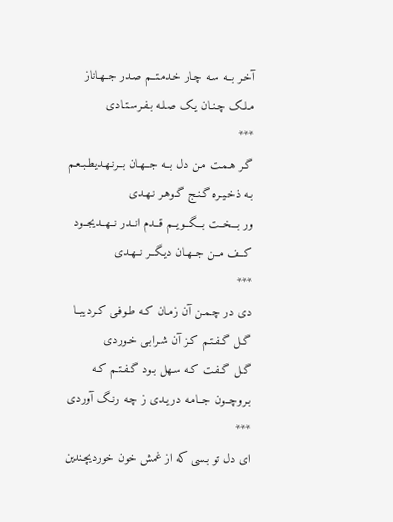آخـر بــه سـه چـار خـدمـتــم صـدر جــهـاناز مـلـک چـنـان یـک صـلـه بـفـرسـتـادی
***
گـر هـمـت مـن دل بــه جــهـان بــرنـهـدیطـبـعـم بـه ذخـیـره گـنـج گـوهـر نـهـدی
ور بـــخــت بـــگــویــم قــدم انــدر نــهــدیجــود کــف مــن جــهـان دیـگــر نــهـدی
***
دی در چـمـن آن زمـان کـه طـوفـی کـردیبــا گـل گـفـتـم کـز آن شـرابـی خـوردی
گـل گـفـت کـه سـهل بـود گـفـتـم کـه بـروچــون جــامـه دریـدی ز چـه رنـگ آوردی
***
ای دل تو بـسی که از غمش خون خوردیچـندین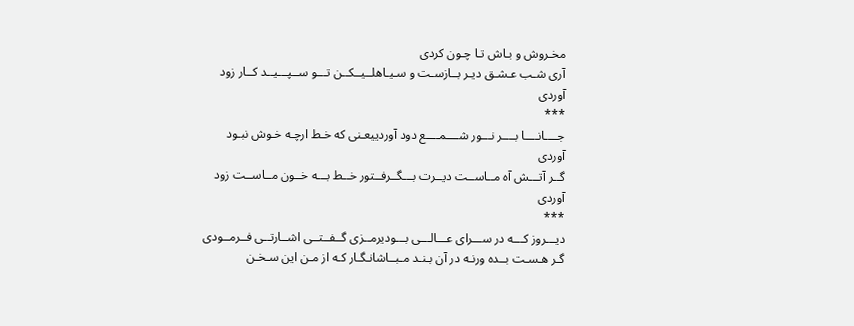مخـروش و بـاش تـا چـون کردی
آری شـب عـشـق دیـر بــازسـت و سـیـاهلــیــکــن تـــو ســپـــیــد کــار زود آوردی
***
جــــانــــا بــــر نـــور شــــمــــع دود آوردییعـنی که خـط ارچـه خـوش نبـود آوردی
گــر آتـــش آه مــاســت دیــرت بـــگــرفــتور خــط بـــه خــون مــاســت زود آوردی
***
دیـــروز کـــه در ســـرای عـــالـــی بـــودیرمــزی گــفــتــی اشــارتــی فــرمــودی
گـر هـسـت بــده ورنـه در آن بـنـد مـبــاشانـگـار کـه از مـن این سـخـن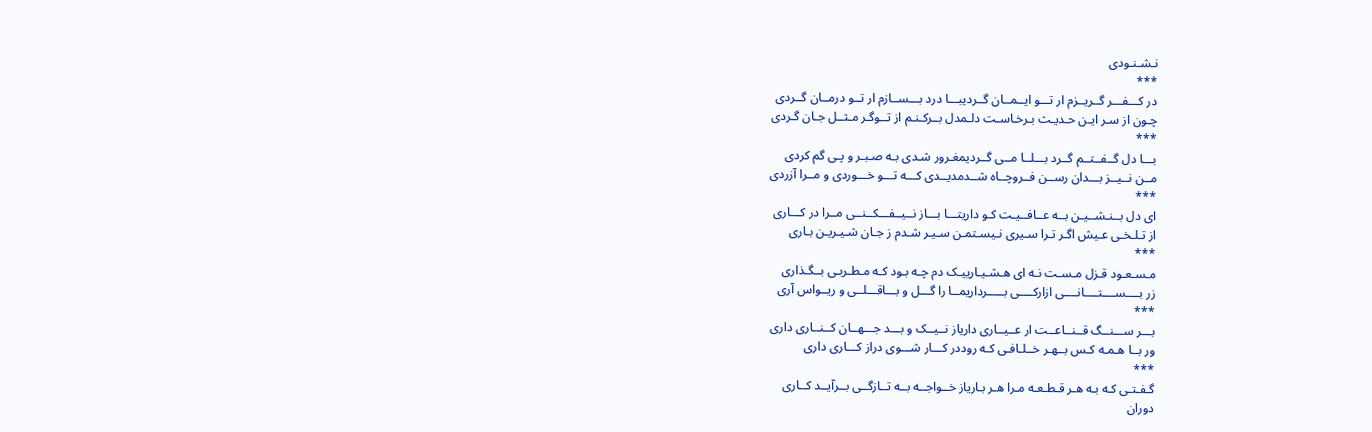نـشـنـودی
***
در کـــفـــر گــریــزم ار تـــو ایــمــان گــردیبـــا درد بـــســازم ار تــو درمــان گــردی
چـون از سـر ایـن حـدیـث بـرخـاسـت دلـمدل بــرکـنـم از تــوگـر مـثــل جـان گـردی
***
بـــا دل گــفــتــم گــرد بـــلــا مــی گــردیمغـرور شـدی بـه صـبـر و پـی گم کردی
مــن نــیــز بـــدان رســن فــروچــاه شــدمدیــدی کـــه تـــو خـــوردی و مــرا آزردی
***
ای دل بــنـشــیـن بــه عــافــیـت کـو داریتـــا بـــاز نــیــفـــکــنــی مــرا در کـــاری
از تـلـخـی عـیش اگـر تـرا سـیری نـیسـتمـن سـیـر شـدم ز جـان شـیـریـن بـاری
***
مـسـعـود قـزل مـسـت نـه ای هـشـیـارییـک دم چـه بـود کـه مـطـربـی بــگـذاری
زر بــــســــتــــانــــی ازارکــــی بـــــرداریمــا را گـــل و بـــاقـــلــی و ریــواس آری
***
بـــر ســـنــگ قــنــاعــت ار عــیــاری داریاز نــیــک و بـــد جـــهــان کــنــاری داری
ور بــا هـمـه کـس بــهـر خــلـافـی کـه روددر کـــار شـــوی دراز کـــاری داری
***
گـفـتـی کـه بـه هـر قـطـعـه مـرا هـر بـاریاز خــواجــه بــه تــازگــی بــرآیــد کــاری
دوران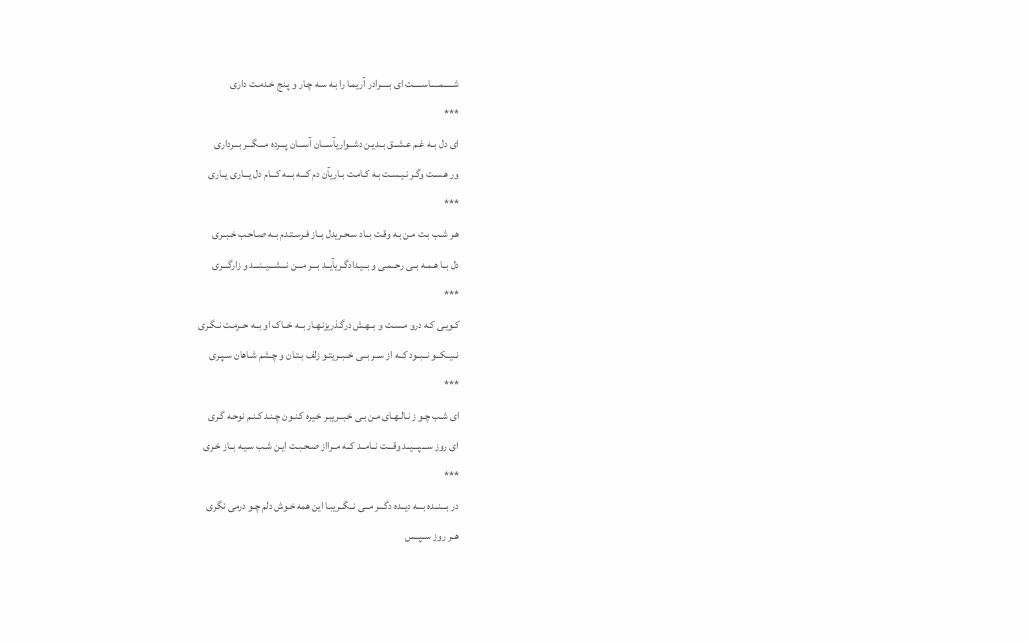شـــــمـــــاســـــت ای بـــــرادر آریمـا را بـه سـه چـار و پـنج خـدمـت داری
***
ای دل بــه غـم عـشــق بــدیـن دشــواریآســـان آســـان پـــرده مـــگـــر بـــرداری
ور هـسـت وگـر نـیـسـت بـه کـامـت بـاریآن دم کـــه بـــه کـــام دل یـــاری یــاری
***
هـر شـب بـت مـن بـه وقـت بــاد سـحـریدل بــاز فـرسـتـدم بــه صـاحـب خـبــری
دل بــا هـمـه بــی رحــمـی و بــیـدادگـریآیــد بـــر مـــن نـــشـــیــنـــد و زارگـــری
***
کـویـی کـه درو مـسـت و بــهـش درگـذریزنـهـار بــه خــاک او بــه حــرمـت نـگـری
نــیــکــو نــبــود کــه از ســر بــی خــبــریتـو زلف بـتـان و چـشم شـاهان سـپـری
***
ای شـب چـو ز نـالـهـای مـن بـی خـبــریبـر خـیره کـنـون چـنـد کـنـم نوحـه گـری
ای روز ســـپـــیــد وقـــت نــامــد کــه مــرااز صـحـبـت ایـن شـب سـیـه بــاز خـری
***
در بـــنــده بـــه دیــده دگـــر مــی نــگــریبـا این همه خـوش دلم چـو درمی نگری
هــر روز ســپــس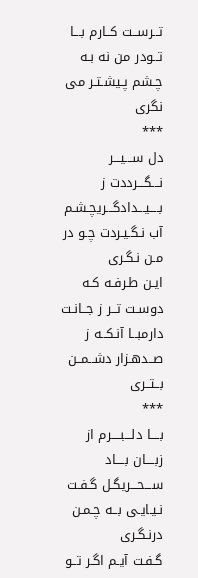تــرســت کــارم بـــا تــودر من نه بـه چـشم پـیشـتـر می نگری
***
دل ســـیـــر نـــگـــرددت ز بــــیـــدادگـــریچـشـم آب نـگـیـردت چـو در مـن نـگـری
ایـن طـرفـه کـه دوسـت تــر ز جــانـت دارمبــا آنـکــه ز صــدهـزار دشــمــن بــتــری
***
بــــا دلـــبــــرم از زبــــان بــــاد ســـحـــریگـل گـفـت نـیـایـی بــه چـمـن درنـگـری
گـفـت آیـم اگـر تــو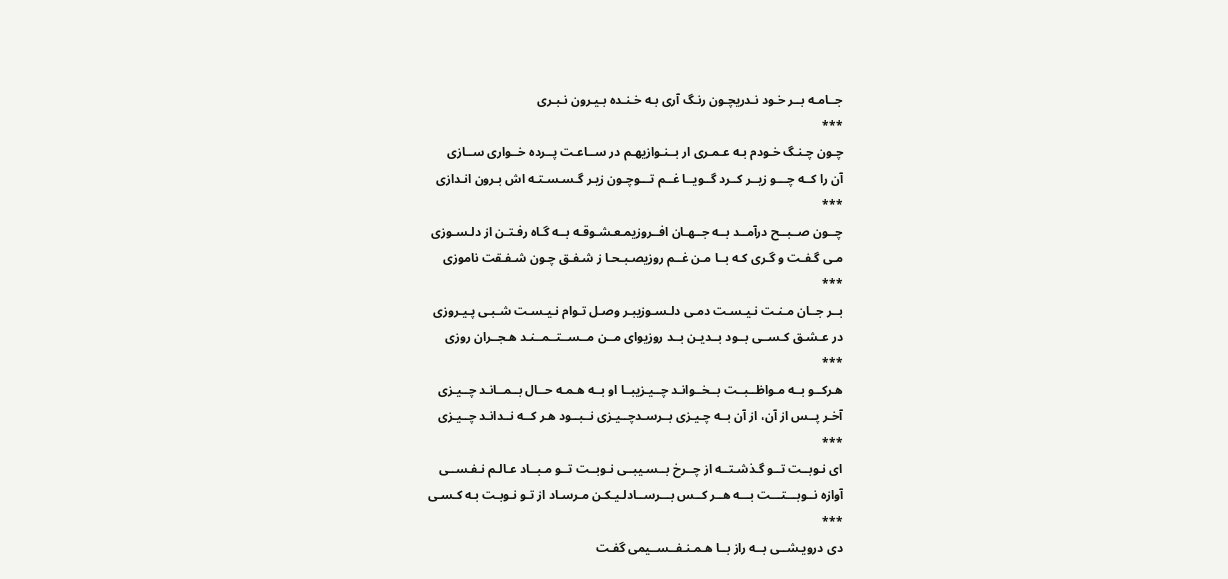جــامـه بــر خـود نـدریچـون رنـگ آری بـه خـنـده بـیـرون نـبـری
***
چـون چـنـگ خـودم بـه عـمـری ار بــنـوازیهـم در ســاعـت پــرده خــواری ســازی
آن را کــه چـــو زیــر کــرد گــویــا غــم تـــوچـون زیـر گـسـسـتـه اش بـرون انـدازی
***
چــون صــبــح درآمــد بــه جــهـان افــروزیمـعـشـوقـه بــه گـاه رفـتـن از دلـسـوزی
مـی گـفـت و گـری کـه بــا مـن غــم روزیصـبـحـا ز شـفـق چـون شـفـقت ناموزی
***
بــر جــان مـنـت نـیـسـت دمـی دلـسـوزیبـر وصـل تـوام نـیـسـت شـبـی پـیـروزی
در عـشـق کـســی بــود بــدیـن بــد روزیوای مــن مــســتــمــنـد هـجــران روزی
***
هـرکــو بــه مـواظــبــت بــخــوانـد چــیـزیبــا او بــه هـمـه حــال بــمــانـد چــیـزی
آخـر پــس از آن، از آن بــه چـیـزی بــرسـدچــیـزی نــبــود هـر کــه نــدانـد چــیـزی
***
ای نـوبــت تــو گـذشـتــه از چــرخ بــسـیبــی نـوبــت تــو مـبــاد عـالـم نـفـســی
آوازه نــوبـــتـــت بـــه هــر کــس بـــرســادلـیـکـن مـرسـاد از تـو نـوبـت بـه کـسـی
***
دی درویـشــی بــه راز بــا هـمـنـفــســیمی گفـت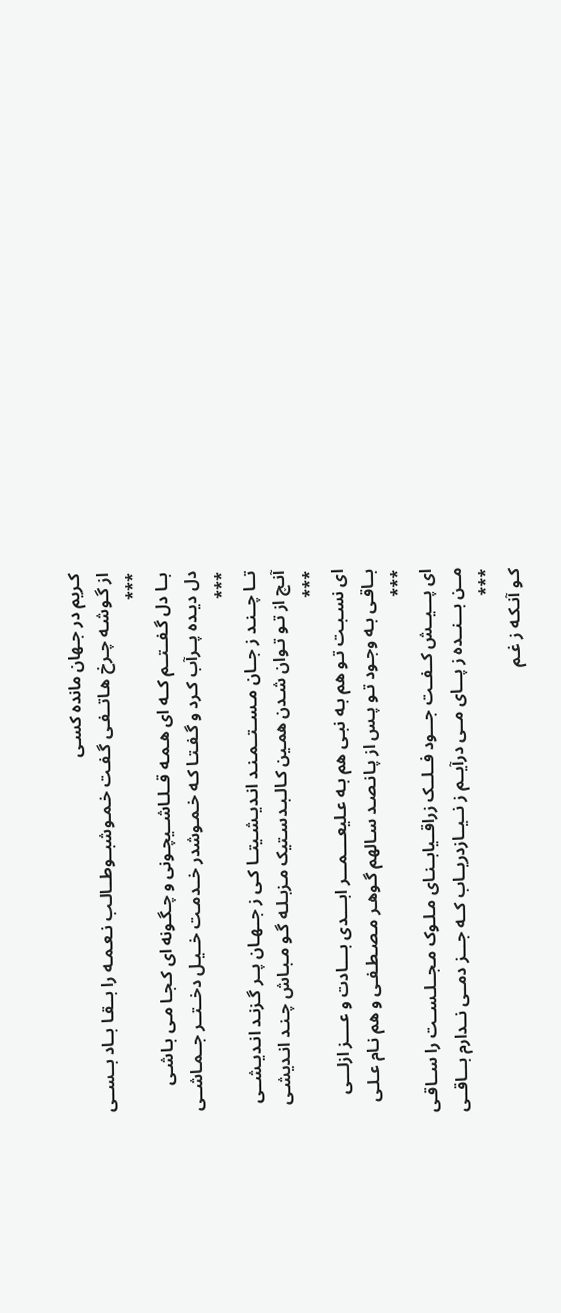کـریم در جـهان مانده کسـی
از گـوشـه چـرخ هـاتــفـی گـفـت خـمـوشبــوطــالـب نـعـمـه را بــقـا بــاد بــســی
***
بــا دل گـفــتــم کــه ای هـمـه قــلـاشــیچـونی و چـگـونه ای کـجـا مـی بـاشـی
دل دیـده پــرآب کـرد و گـفـتـا کـه خـمـوشدر خــدمـت خــیـل دخــتــر جــمـاشــی
***
تــا چــنـد ز جــان مـســتــمـنـد انـدیـشـیتــا کـی ز جــهـان پــر گـزنـد انـدیـشــی
آنـچ از تـو تـوان شـدن همـین کـالـبـدسـتیک مـزبـلـه گـو مـبـاش چـنـد انـدیشـی
***
ای نسـبـت تـو هم بـه نبـی هم بـه عـلیعــــمـــر ابــــدی بــــادت و عــــز ازلـــی
بــاقـی بـه وجـود تـو پـس از پـانـصـد سـالهم گـوهـر مـصـطـفـی و هم نـام عـلـی
***
ای پـــیــش کــفــت جـــود فــلــک زراقــیابــنـای مـلـوک مـجــلـســت را ســاقـی
مــن بـــنــده ز پـــای مــی درآیــم ز نــیــازدریــاب کــه جـــز دمــی نــدارم بـــاقــی
***
کـو آنـکـه ز غـم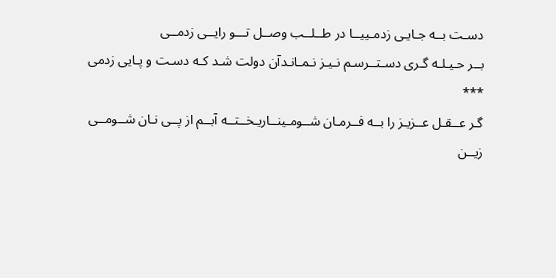دسـت بــه جـایـی زدمـییــا در طــلــب وصــل تـــو رایــی زدمــی
بــر حـیـلـه گـری دسـتــرسـم نـیـز نـمـانـدآن دولت شـد کـه دسـت و پـایی زدمی
***
گـر عــقـل عــزیـز را بــه فــرمـان شــومـینــاریـخــتــه آبــم از پــی نـان شــومــی
زیــن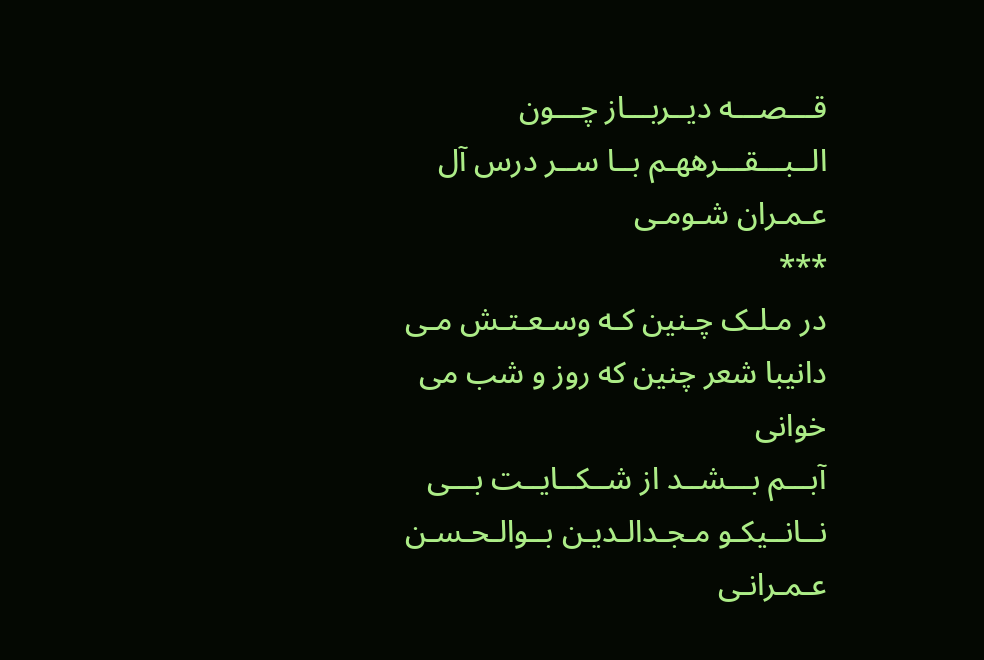قـــصـــه دیــربـــاز چـــون الــبـــقـــرههـم بــا ســر درس آل عـمـران شـومـی
***
در مـلـک چـنین کـه وسـعـتـش مـی دانیبا شعر چنین که روز و شب می خوانی
آبـــم بـــشــد از شــکــایــت بـــی نــانــیکـو مـجـدالـدیـن بــوالـحـسـن عـمـرانـی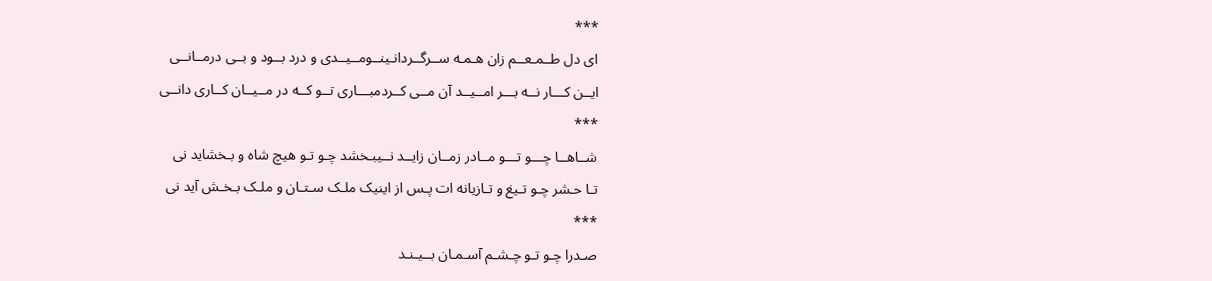***
ای دل طــمـعــم زان هـمـه ســرگــردانـینــومــیــدی و درد بــود و بــی درمــانــی
ایــن کـــار نــه بـــر امــیــد آن مــی کــردمبـــاری تــو کــه در مــیــان کــاری دانــی
***
شــاهــا چـــو تـــو مــادر زمــان زایــد نــیبـخشد چـو تـو هیچ شاه و بـخشاید نی
تـا حـشر چـو تـیغ و تـازیانه ات پـس از اینیک ملـک سـتـان و ملـک بـخـش آید نی
***
صـدرا چـو تـو چـشـم آسـمـان بــیـنـد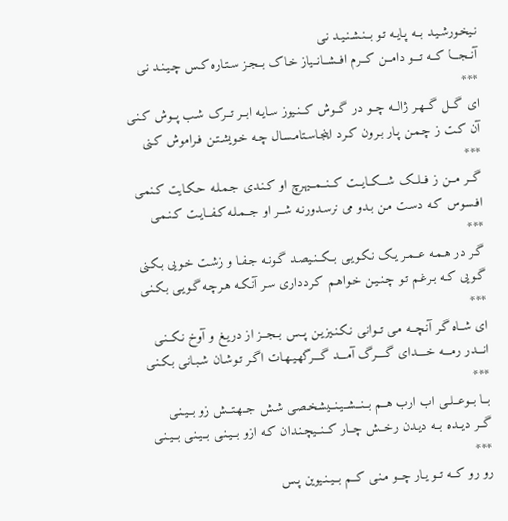نـیخـورشـیـد بــه پـایـه تـو بــنـشـنـیـد نـی
آنــجـــا کــه تـــو دامــن کــرم افــشــانــیاز خـاک بــجـز سـتـاره کـس چـیـنـد نـی
***
ای گــل گــهـر ژالــه چــو در گــوش کــنـیوز سـایـه ابــر تــرک شـب پــوش کـنـی
آن کـت ز چـمـن پـار بـرون کـرد اینجـاسـتامـسـال چـه خـویشـتـن فـراموش کـنی
***
گــر مــن ز فــلــک شـــکــایــت کــنــمــیهرچ او کـنـدی جـمـلـه حـکـایت کـنمـی
افـسـوس کـه دسـت مـن بـدو می نرسـدورنـه شــر او جــمـلـه کـفــایـت کـنـمـی
***
گـر در هـمـه عــمـر یـک نـکـویـی بــکــنـیصـد گـونـه جـفـا و زشـت خـویی بـکـنی
گـویی کـه بـرغـم تـو چـنـیـن خـواهـم کـردداری سـر آنـکـه هـرچـه گـویـی بـکـنـی
***
ای شــاه گـر آنـچــه مـی تــوانـی نـکـنـیزیـن پــس بــجــز از دریـغ و آوخ نـکــنـی
انـــدر رمـــه خــــدای گــــرگ آمـــد گـــرگهـیـهـات اگـر تـوشـان شـبـانـی بـکـنـی
***
بــا بــوعــلــی اب ارب هــم بــنــشــیـنــیشـخـصـی شـش جــهـتــش زو بــیـنـی
گــر دیــده بــه دیـدن رخــش چــار کــنــیچـنـدان کـه ازو بــیـنـی بــیـنـی بــیـنـی
***
رو رو کــه تــو یـار چــو مـنـی کــم بــیـنـیوین پـس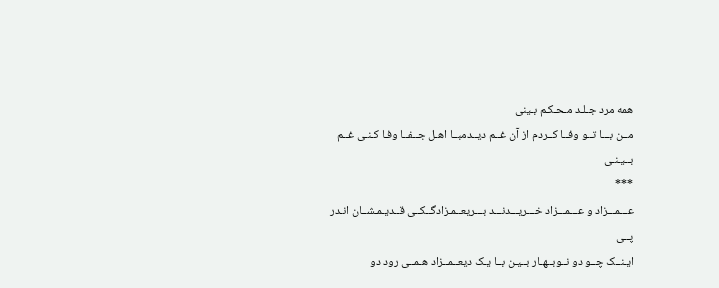همه مرد جـلـد مـحـکـم بـینی
مــن بـــا تــو وفــا کــردم از آن غــم دیــدمبــا اهـل جــفــا وفـا کـنـی غــم بــیـنـی
***
عـــمـــزاد و عـــمـــزاد خـــریـــدنـــد بـــریعــمـزادگــکــی قــدیـمـشــان انـدر پــی
ایـنــک چــو دو نــوبــهـار بــیـن بــا یـک دیعــمــزاد هـمــی رود دو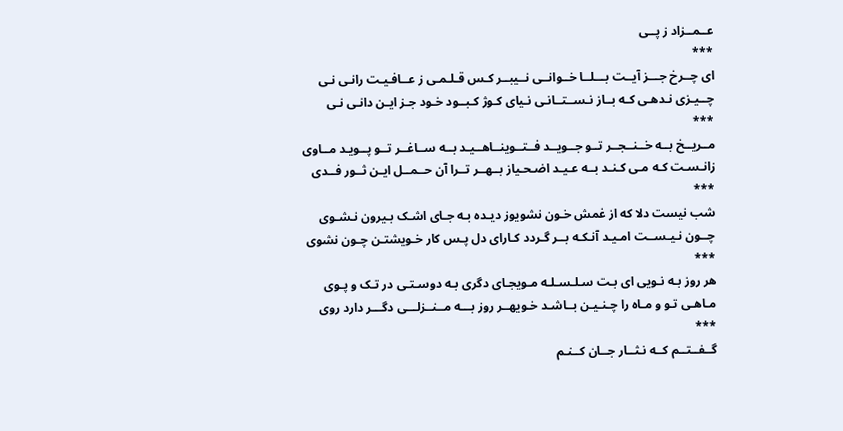عــمــزاد ز پــی
***
ای چــرخ جـــز آیــت بـــلــا خــوانــی نــیبــر کـس قـلـمـی ز عــافـیـت رانـی نـی
چــیـزی نـدهـی کـه بــاز نـســتــانـی نـیای کـوژ کـبــود خـود جـز ایـن دانـی نـی
***
مــریــخ بــه خــنــجــر تــو جــویــد فــتــوینــاهــیـد بــه ســاغــر تــو پــویـد مــاوی
زانـسـت کـه مـی کـنـد بــه عـیـد اضـحـیاز بــهــر تــرا آن حــمــل ایـن ثــور فــدی
***
شب نیست دلا که از غمش خـون نشویوز دیـده بـه جـای اشـک بـیرون نـشـوی
چــون نـیـســت امـیـد آنـکـه بــر گـردد کـارای دل پـس کار خـویشتـن چـون نشوی
***
هر روز بـه نـویی ای بـت سـلـسـلـه مـویجـای دگری بـه دوسـتـی در تـک و پـوی
مـاهـی تـو و مـاه را چـنـیـن بــاشـد خـویهــر روز بـــه مــنــزلـــی دگـــر دارد روی
***
گــفــتــم کــه نـثــار جــان کــنـم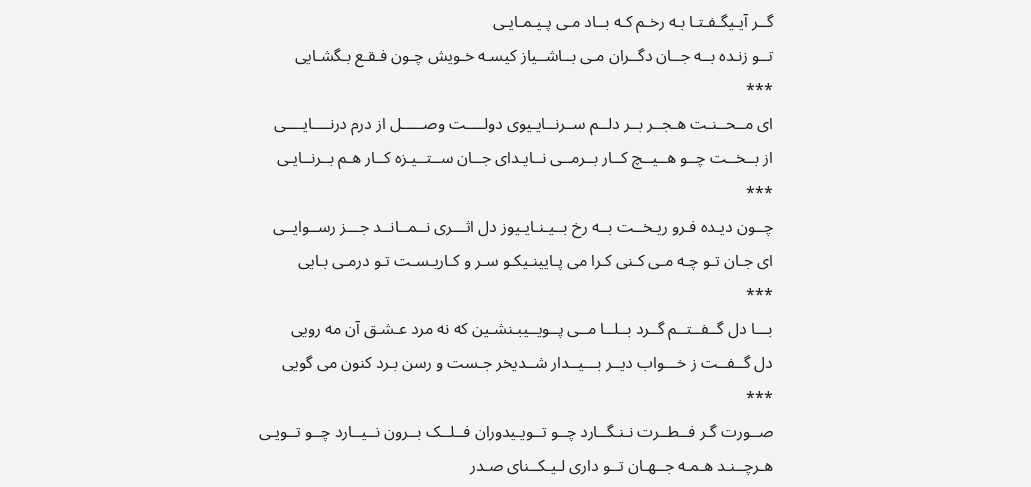گــر آیـیگـفـتـا بـه رخـم کـه بــاد مـی پـیـمـایـی
تــو زنـده بــه جــان دگــران مـی بــاشــیاز کیسـه خـویش چـون فـقـع بـگشـایی
***
ای مــحــنـت هـجــر بــر دلــم ســرنــایـیوی دولــــت وصـــــل از درم درنــــایــــی
از بــخــت چــو هــیــچ کــار بــرمــی نــایـدای جــان ســتــیـزه کــار هـم بــرنــایـی
***
چــون دیـده فـرو ریـخــت بــه رخ بــیـنـایـیوز دل اثـــری نــمــانــد جـــز رســوایــی
ای جـان تـو چـه مـی کـنی کـرا می پـایینـیکـو سـر و کـاریـسـت تـو درمـی بـایی
***
بـــا دل گــفــتــم گــرد بــلــا مــی پــویــیبـنشـین که نه مرد عـشـق آن مه رویی
دل گــفــت ز خـــواب دیــر بـــیــدار شــدیخر جـست و رسن بـرد کنون می گویی
***
صــورت گـر فــطــرت نـنـگــارد چــو تــویـیدوران فــلــک بــرون نــیــارد چــو تــویـی
هـرچــنـد هـمـه جــهـان تــو داری لـیـکــنای صـدر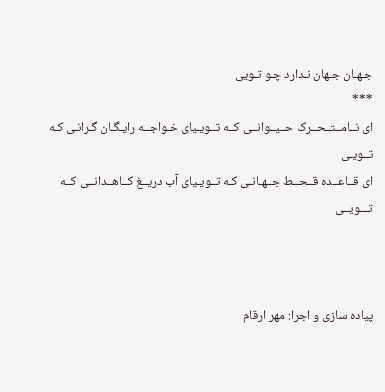جـهـان جـهان نـدارد چـو تـویی
***
ای نــامــتــحــرک حــیــوانــی کــه تــویـیای خـواجــه رایـگـان گـرانـی کـه تــویـی
ای قــاعــده قــحــط جــهـانـی کـه تــویـیای آب دریــغ کــاهــدانــی کــه تـــویــی



پیاده سازی و اجرا: مهر ارقام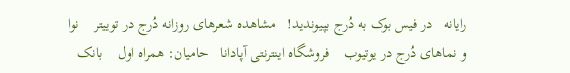رایانه   در فیس بوک به دُرج بپیوندید!   مشاهده شعرهای روزانه دُرج در توییتر    نوا و نماهای دُرج در یوتیوب    فروشگاه اینترنتی آپادانا   حامیان: همراه اول    بانک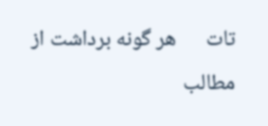تات      هر گونه برداشت از مطالب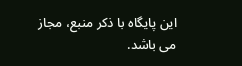این پایگاه با ذکر منبع، مجاز می باشد.